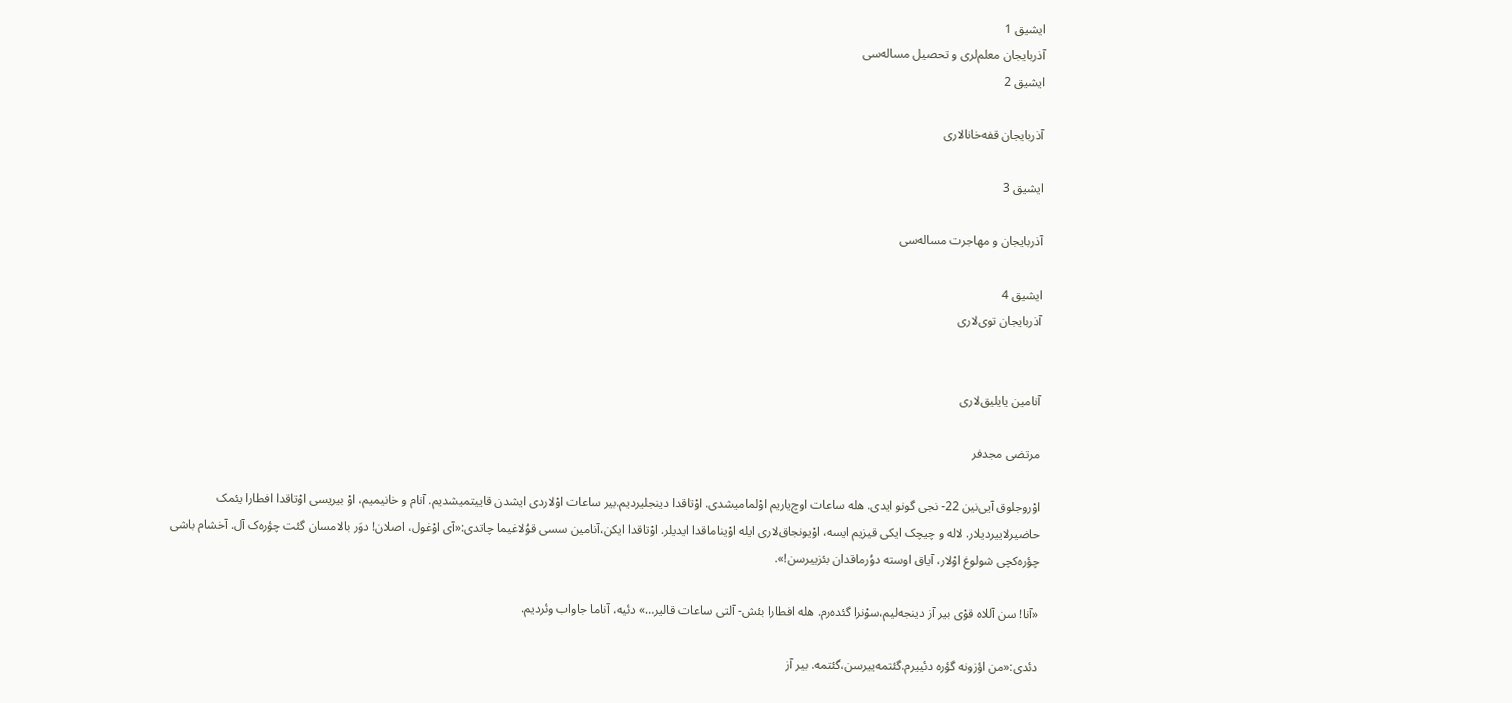ایشیق 1
آذربایجان معلم‌لری و تحصیل مساله‌سی
ایشیق 2

آذربایجان قفه‌خانالاری

ایشیق 3

آذربایجان و مهاجرت مساله‌سی

ایشیق 4
آذربایجان توی‌لاری


آنامین یایلیق‌لاری

مرتضی مجدفر

اوْروجلوق آیی‌نین 22- نجی گونو ایدی. هله ساعات اوچ‌یاریم اوْلمامیشدی. اوْتاقدا دینجلیردیم.بیر ساعات اوْلاردی ایشدن قاییتمیشدیم. آنام و خانیمیم، اوْ بیریسی اوْتاقدا افطارا یئمک حاضیرلاییردیلار. لاله و چیچک ایکی قیزیم ایسه، اوْیونجاق‌لاری ایله اوْیناماقدا ایدیلر. اوْتاقدا ایکن،آنامین سسی قوُلاغیما چاتدی:«آی اوْغول، اصلان! دوَر بالامسان گئت چؤره‌‌ک آل. آخشام باشی چؤره‌کچی شولوغ اوْلار، آیاق اوسته دوُرماقدان بئزییرسن!».

«آنا! سن آللاه قوْی بیر آز دینجه‌لیم،سوْنرا گئده‌رم. هله افطارا بئش- آلتی ساعات قالیر…» دئیه، آناما جاواب وئردیم.

دئدی:«من اؤزونه گؤره دئییرم.گئتمه‌ییرسن،گئتمه. بیر آز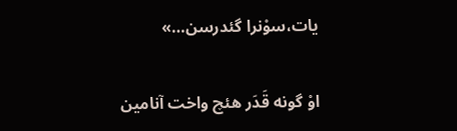یات،سوْنرا گئدرسن…»

اوْ گونه قَدَر هئچ واخت آنامین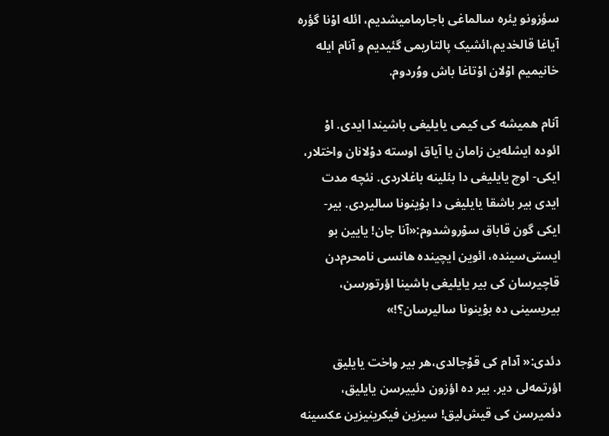سؤزونو یئره سالماغی باجارمامیشدیم، ائله اوْنا گؤره آیاغا قالخدیم،ائشیک پالتاریمی گئیدیم و آنام ایله خانیمیم اوْلان اوْتاغا باش ووُردوم.

آنام همیشه کی کیمی یایلیغی باشیندا ایدی. اوْ ائوده ایشله‌ین زامان یا آیاق اوسته دوْلانان واختلار، ایکی- اوچ یایلیغی دا بئلینه باغلاردی. نئچه مدت ایدی بیر باشقا یایلیغی دا بوْینونا سالیردی. بیر- ایکی گون قاباق سوْروشدوم:«آنا جان! یایین بو ایستی‌سینده، ائوین ایچینده هانسی نامحرم‌دن قاچیرسان کی بیر یایلیغی باشینا اؤرتورسن، بیریسینی‌ ده بوْینونا سالیرسان؟!»

دئدی:« آدام کی قوْجالدی،هر بیر واخت یایلیق اؤرتمه‌لی دیر. بیر ده اؤزون دئییرسن یایلیق، دئمیرسن کی قیش‌لیق! سیزین فیکرینیزین عکسینه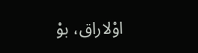اوْلاراق، بوْ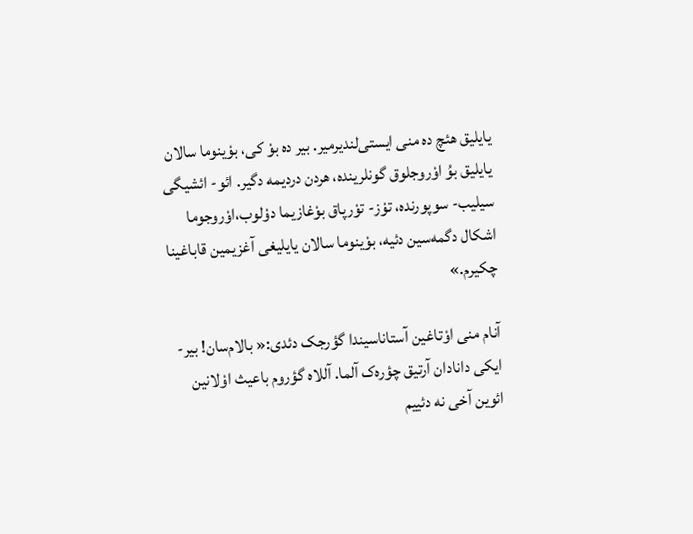یایلیق هئچ ده منی ایستی‌لندیرمیر. بیر ده بوْ کی، بوْینوما سالان یایلیق بوُ اوْروجلوق گونلرینده، هردن دردیمه دگیر. ائو- ائشیگی سیلیب- سوپورنده، توْز- توْرپاق بوْغازیما دوْلوب،اوْروجوما اشکال دگمه‌سین دئیه، بوْینوما سالان یایلیغی آغزیمین قاباغینا چکیرم.»

آنام منی اوْتاغین آستاناسیندا گؤرجک دئدی:« بالام‌سان! بیر- ایکی دانادان آرتیق چؤره‌‌ک آلما. آللاه گؤروم باعیث اوْلانین ائوین آخی نه دئییم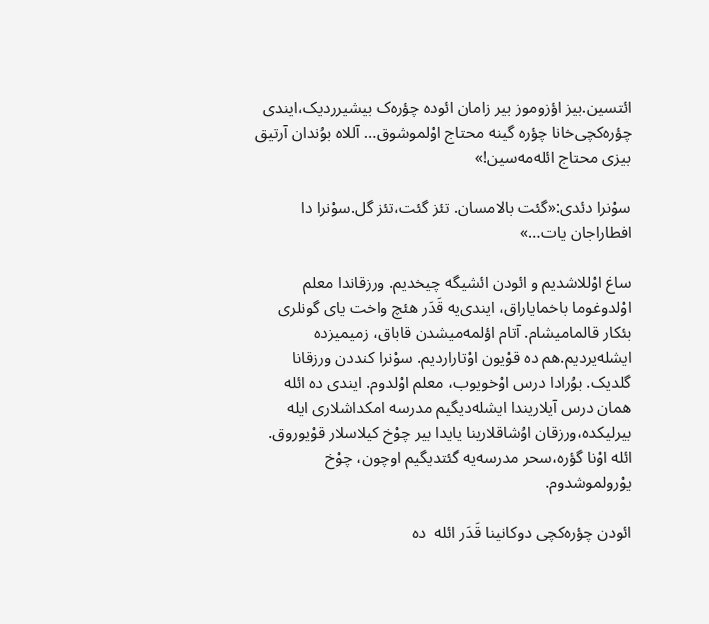ائتسین.بیز اؤزوموز بیر زامان ائوده چؤره‌‌ک بیشیرردیک،ایندی چؤره‌کچی‌خانا چؤره گینه محتاج اوْلموشوق… آللاه بوُندان آرتیق بیزی محتاج ائله‌مه‌سین!»

سوْنرا دئدی:«گئت بالامسان. تئز گئت،تئز گل.سوْنرا دا افطاراجان یات…»

ساغ اوْللاشدیم و ائودن ائشیگه چیخدیم. ورزقاندا معلم اوْلدوغوما باخمایاراق، ایندی‌یه قَدَر هئچ واخت یای گونلری بئکار قالمامیشام. آتام اؤلمه‌میشدن قاباق، زمیمیز‌ده ایشله‌یردیم.هم ده قوْیون اوْتاراردیم. سوْنرا کنددن ورزقانا گلدیک. بوُرادا درس اوْخویوب، معلم اوْلدوم. ایندی ده ائله همان درس آیلاریندا ایشله‌دیگیم مدرسه امکداشلاری ایله بیرلیکده،ورزقان اوُشاقلارینا یایدا بیر چوْخ کیلاسلار قوْیوروق. ائله اوْنا گؤره،سحر مدرسه‌یه گئتدیگیم اوچون، چوْخ یوْرولموشدوم.

ائودن چؤره‌کچی دوکانینا قَدَر ائله  ده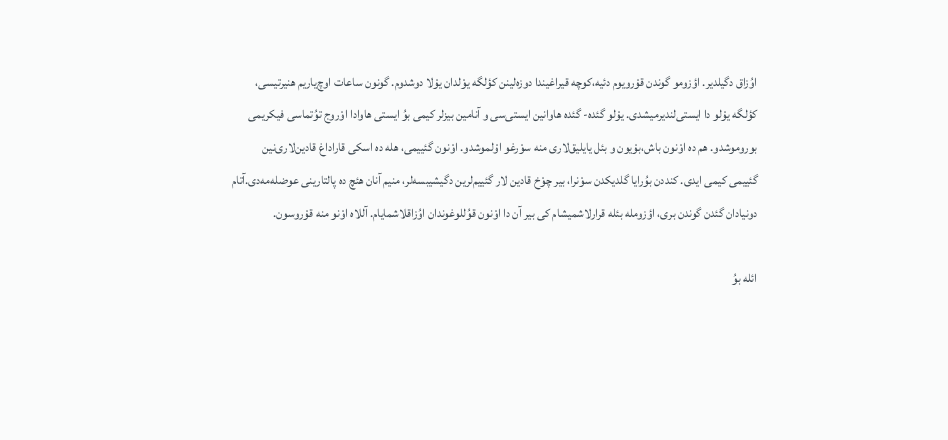اوُزاق دگیلدیر. اؤزومو گوندن قوْرویوم دئیه،کوچه قیراغیندا دوزه‌لینن کؤلگه یوْلدان یوْلا دوشدوم. گونون ساعات اوچ‌یاریم هنیرتیسی، کؤلگه یوْلو دا ایستی‌لندیرمیشدی. یوْلو گئده- گئده هاوانین ‌ایستی‌سی و آنامین بیزلر کیمی بوُ ایستی هاوادا اوْروج توُتماسی فیکریمی بوروموشدو. هم ده اوْنون باش،بوْیون و بئل یایلیق‌لاری منه سوْرغو اوْلموشدو. اوْنون گئییمی، هله ده اسکی قاراداغ قادین‌لاری‌نین گئییمی کیمی ایدی. کنددن بوُرایا گلدیکدن سوْنرا، بیر چوْخ قادین لار گئییم‌لرین دگیشیبسه‌لر، منیم آنان هئچ ده پالتارینی عوضله‌مه‌دی.آتام دونیادان گئدن گوندن بری، اؤزومله بئله قرارلاشمیشام کی بیر آن دا اوْنون قوُللوغوندان اوُزاقلاشمایام. آللاه اوْنو منه قوْروسون.

ائله بوُ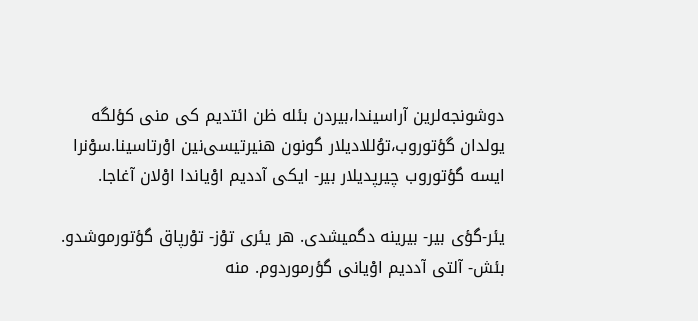دوشونجه‌لرین آراسیندا،بیردن بئله ظن ائتدیم کی منی کؤلگه یولدان گؤتوروب،توُللادیلار گونون هنیرتیسی‌نین اوْرتاسینا.سوْنرا ایسه گؤتوروب چیرپدیلار بیر- ایکی آددیم اوْیاندا اوْلان آغاجا.

یئر-گؤی بیر- بیرینه دگمیشدی. هر یئری توْز- توْرپاق گؤتورموشدو. بئش- آلتی آددیم اوْیانی گؤرموردوم. منه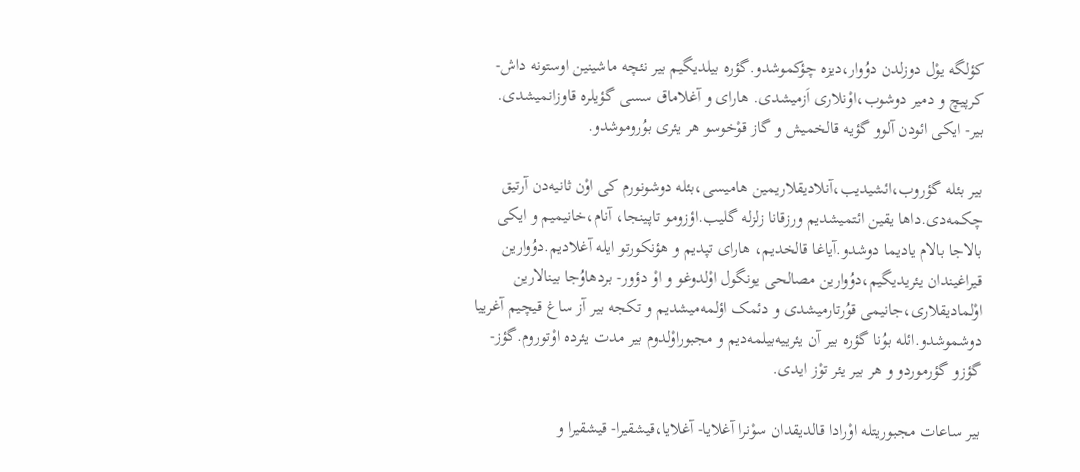کؤلگه یوْل دوزلدن دوُوار،دیزه چؤکموشدو.گؤره بیلدیگیم بیر نئچه ماشینین اوستونه داش- کرپیچ و دمیر دوشوب،اوْنلاری اَزمیشدی. هارای و آغلاماق سسی گؤیلره قاوزانمیشدی. بیر- ایکی ائودن آلوو گؤیه قالخمیش و گاز قوْخوسو هر یئری بوُروموشدو.

بیر بئله گؤروب،ائشیدیب،‌آنلادیقلاریمین هامیسی،‌بئله دوشونورم کی اوْن ثانیه‌دن آرتیق چکمه‌دی.داها یقین ائتمیشدیم ورزقانا زلزله گلیب.اؤزومو تاپینجا، آنام،خانیمیم و ایکی بالاجا بالام یادیما دوشدو.آیاغا قالخدیم، هارای تپدیم و هؤنکورتو ایله آغلادیم.دوُوارین قیراغیندان یئریدیگیم،دوُوارین مصالحی یونگول اوْلدوغو و اوْ دؤور- بردهاوُجا بینالارین اوْلمادیقلاری،جانیمی قوُرتارمیشدی و دئمک اؤلمه‌میشدیم و تکجه بیر آز ساغ قیچیم آغرییا دوشموشدو.ائله بوُنا گؤره بیر آن یئرییه‌بیلمه‌دیم و مجبور‌اوْلدوم بیر مدت یئرده اوْتوروم.گؤز-گؤزو گؤرموردو و هر بیر یئر توْز ایدی.

بیر ساعات مجبوریتله اوْرادا قالدیقدان سوْنرا آغلایا- آغلایا،قیشقیرا- قیشقیرا و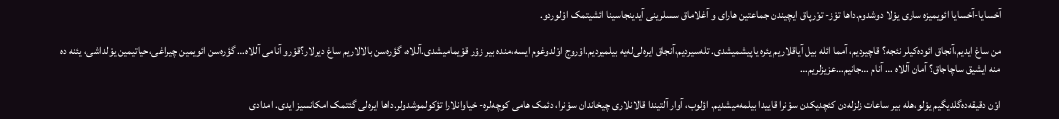آخسایا-آخسایا ائویمیزه ساری یوْلا دوشدوم.داها توْز- توْرپاق ایچیندن جماعتین هارای و آغلاماق سسلرینی آیدینجاسینا ائشیتمک اوْلوردو.

من ساغ ایدیم،آنجاق ائوده‌کیلر نئجه؟ قاچیردیم، آمما ائله بیل آیاقلاریم یئره یاپیشمیشدی. تله‌سیردیم،آنجاق ایره‌لی‌له‌یه بیلمیردیم.اوْروج اوْلدوغوم ایسه،منده بیر زوْر قوْیمامیشدی.آللاه، گؤره‌سن بالالاریم ساغ دیرلار؟قوْرو آنامی آللاه… گؤره‌سن ائویمین چیراغی،حیاتیمین یوْلداشی، یئنه ده منه ایشیق ساچاجاق؟ آمان آللاه … آنام …جانیم…عزیزلریم…

اوْن دقیقه‌ده‌گلدیگیم یوْلو،هله بیر ساعات زلزله‌دن کئچدیکدن سوْنرا قاییدا بیلمه‌میشدیم. اؤلوب، آوار آلتیندا قالانلاری چیخاندان سوْنرا، دئمک هامی کوچه‌لره- خیاوانلارا تؤکولموشدولر.داها ایره‌لی گئتمک امکانسیز ایدی. امدادی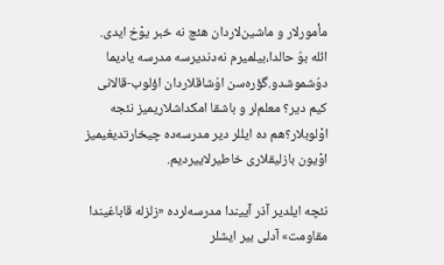مأمورلار و ماشین‌لاردان هئچ نه خبر یوْخ ایدی. ائله بوُ حالدا،بیلمیرم نه‌دندیرسه مدرسه یادیما دوُشموشدو.گؤره‌سن اوُشاقلاردان اؤلوب-قالانی کیم دیر؟ معلم‌لر و باشقا امکداشلاریمیز نئجه اوْلوبلار؟هم ده ایللر دیر مدرسه‌ده چیخارتدیغیمیز اوْیون بازلیقلاری خاطیرلاییردیم.

نئچه ایلدیر آذر آییندا مدرسه‌لرده «زلزله قاباغیندا مقاومت» آدلی بیر ایشلر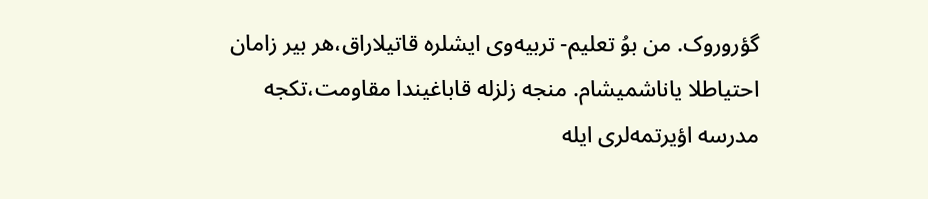گؤروروک. من بوُ تعلیم- تربیه‌وی ایشلره قاتیلاراق،هر بیر زامان احتیاطلا یاناشمیشام. منجه زلزله قاباغیندا مقاومت،تکجه مدرسه اؤیرتمه‌لری ایله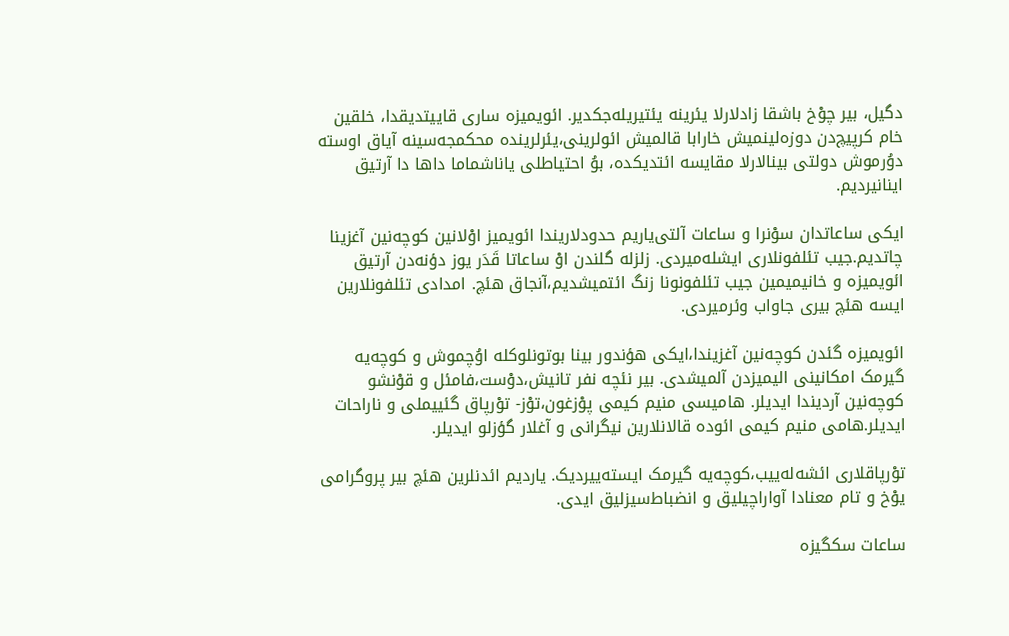دگیل، بیر چوْخ باشقا زادلارلا یئرینه یئتیریله‌جکدیر. ائویمیزه ساری قاییتدیقدا، خلقین خام کرپیچ‌دن دوزه‌لینمیش خارابا قالمیش ائولرینی،یئرلرینده محکمجه‌سینه آیاق اوسته دوُرموش دولتی بینالارلا مقایسه ائتدیکده، بوُ احتیاطلی یاناشماما داها دا آرتیق اینانیردیم.

ایکی ساعاتدان سوْنرا و ساعات آلتی‌یاریم حدودلاریندا ائویمیز اوْلانین کوچه‌نین آغزینا چاتدیم.جیب تئلفونلاری ایشله‌میردی. زلزله گلندن اوْ ساعاتا قَدَر یوز دؤنه‌دن آرتیق ائویمیزه و خانیمیمین جیب تئلفونونا زنگ ائتمیشدیم،آنجاق هئچ. امدادی تئلفونلارین ایسه هئچ بیری جاواب وئرمیردی.

ائویمیزه گئدن کوچه‌نین آغزیندا،ایکی هؤندور بینا بوتونلوکله اوُچموش و کوچه‌یه گیرمک امکانینی الیمیزدن آلمیشدی. بیر نئچه نفر تانیش،دوْست،فامئل و قوْنشو کوچه‌نین آردیندا ایدیلر. هامیسی منیم کیمی پوْزغون،توْز- توْرپاق گئییملی و ناراحات ایدیلر.هامی منیم کیمی ائوده قالانلارین نیگرانی و آغلار گؤزلو ایدیلر.

توْرپاقلاری ائشه‌له‌ییب،کوچه‌یه گیرمک ایسته‌ییردیک. یاردیم ائدنلرین هئچ بیر پروگرامی یوْخ و تام معنادا آواراچیلیق و انضباط‌سیزلیق ایدی.

ساعات سکگیزه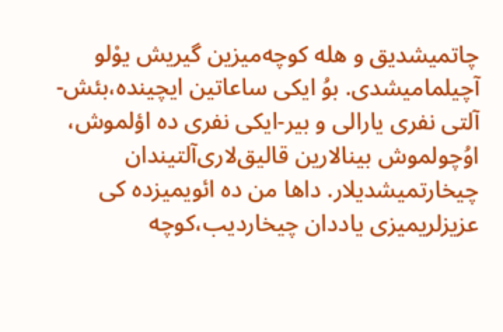چاتمیشدیق و هله کوچه‌میزین گیریش یوْلو آچیلمامیشدی. بوُ ایکی ساعاتین ایچینده،بئش-آلتی نفری یارالی و بیر-ایکی نفری ده اؤلموش، اوُچولموش بینالارین قالیق‌لاری‌آلتیندان چیخارتمیشدیلار. داها من ده ائویمیزده کی عزیزلریمیزی یاددان چیخاردیب،کوچه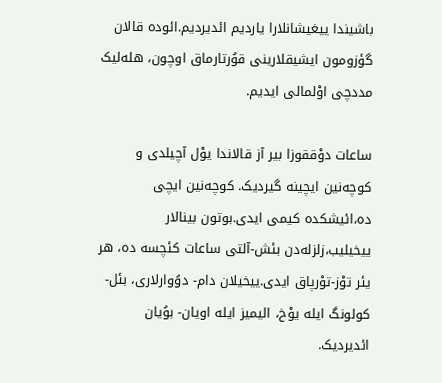باشیندا ییغیشانلارا یاردیم ائدیردیم.ائوده قالان گؤزومون ایشیقلارینی قوُرتارماق اوچون، هله‌لیک مددچی اوْلمالی ایدیم.

ساعات دوْققوزا بیر آز قالاندا یوْل آچیلدی و کوچه‌نین ایچینه گیردیک. کوچه‌نین ایچی ده،ائیشکده کیمی ایدی.بوتون بینالار ییخیلیب،زلزله‌دن بئش-آلتی ساعات کئچسه ده، هر یئر توْز-توْرپاق ایدی.ییخیلان دام- دوُوارلاری، بئل- کولونگ ایله یوْخ، الیمیز ایله اویان- بوُیان ائدیردیک.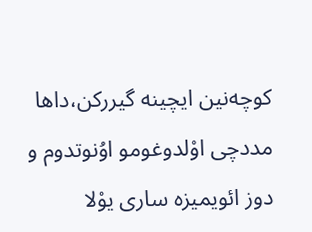کوچه‌نین ایچینه گیررکن،داها مددچی اوْلدوغومو اوُنوتدوم و دوز ائویمیزه ساری یوْلا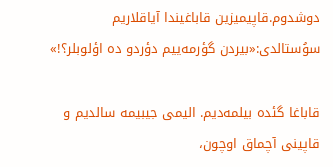دوشدوم.قاپیمیزین قاباغیندا آیاقلاریم سوُستالدی:«بیردن گؤرمه‌ییم دؤردو ده اؤلوبلر؟!»

قاباغا گئده بیلمه‌دیم. الیمی جیبیمه سالدیم و قاپینی آچماق اوچون،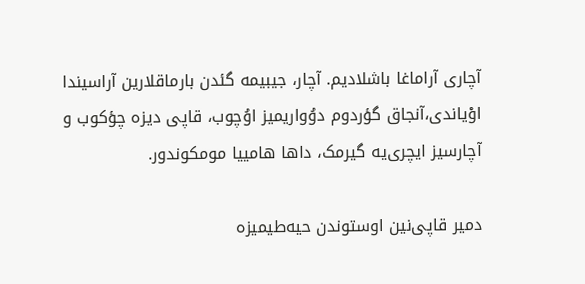آچاری آراماغا باشلادیم. آچار، جیبیمه گئدن بارماقلارین آراسیندا اوْیاندی،آنجاق گؤردوم دوُواریمیز اوُچوب، قاپی دیزه چؤکوب و آچارسیز ایچری‌یه گیرمک، داها هامییا مومکوندور.

دمیر قاپی‌نین اوستوندن حیه‌طیمیزه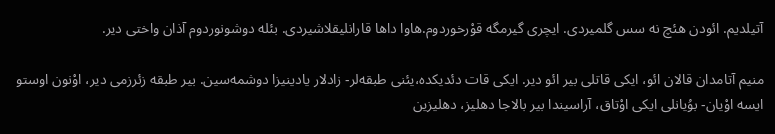آتیلدیم. ائودن هئچ نه سس گلمیردی. ایچری گیرمگه قوْرخوردوم.هاوا داها قارانلیقلاشیردی. بئله دوشونوردوم آذان واختی دیر.

منیم آتامدان قالان ائو، ایکی قاتلی بیر ائو دیر. ایکی قات دئدیکده،یئنی طبقه‌لر- زادلار یادینیزا دوشمه‌سین. بیر طبقه زئرزمی دیر، اوْنون اوستو ایسه اوْیان- بوُیانلی ایکی اوْتاق، آراسیندا بیر بالاجا دهلیز، دهلیزین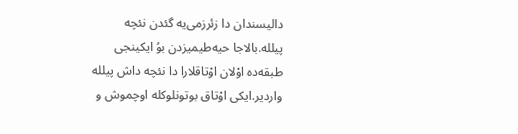دالیسندان دا زئرزمی‌یه گئدن نئچه پیلله.بالاجا حیه‌طیمیزدن بوُ ایکینجی طبقه‌ده اوْلان اوْتاقلارا دا نئچه داش پیلله واردیر.ایکی اوْتاق بوتونلوکله اوچموش و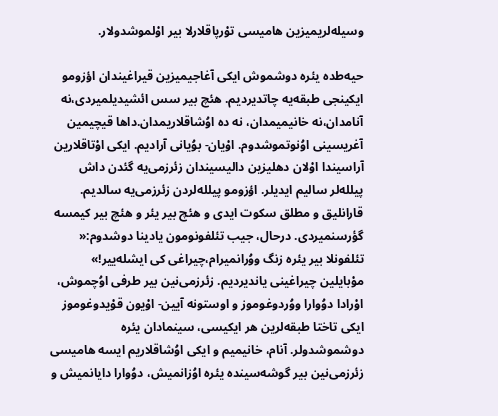وسیله‌لریمیزین هامیسی توْرپاقلارلا بیر اوْلموشدولار.

حیه‌طده یئره دوشموش ایکی آغاجیمیزین قیراغیندان اؤزومو ایکینجی طبقه‌یه چاتدیردیم. هئچ بیر سس ائشیدیلمیردی،نه آنامدان،نه‌ خانیمیمدان، نه ده اوُشاقلاریمدان.داها قیچیمین آغریسینی اوُنوتموشدوم. اوْیان- بوُیانی آرادیم. ایکی اوْتاقلارین آراسیندا اوْلان دهلیزین دالیسیندان زئرزمی‌یه گئدن داش پیلله‌لر سالیم ایدیلر. اؤزومو پیلله‌لردن زئرزمی‌یه سالدیم. قارانلیق و مطلق سکوت ایدی و هئچ بیر یئر و هئچ بیر کیمسه گؤرسنمیردی. در‌حال، جیب تئلفونومون یادینا دوشدوم:« تئلفونلا بیر یئره زنگ ووُرانمیرام،چیراغی کی ایشله‌ییر!» موْبایلین چیراغینی یاندیردیم. زئرزمی‌نین بیر طرفی اوُچموش، اوْرادا دوُوارا ووُردوغوموز و اوستونه آیین- اوْیون قوْیدوغوموز ایکی تاختا طبقه‌لرین هر ایکیسی، سینمادان یئره دوشموشدولر. آنام، خانیمیم و ایکی اوُشاقلاریم ایسه هامیسی زئرزمی‌نین بیر گوشه‌سینده یئره اوُزانمیش، دوُوارا دایانمیش و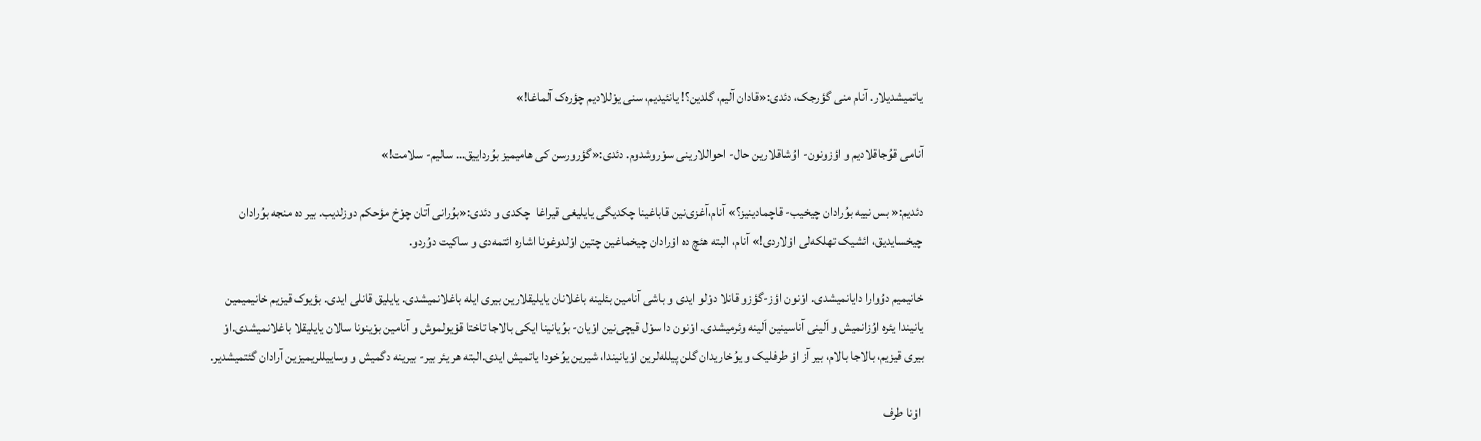یاتمیشدیلار. آنام منی گؤرجک، دئدی:«قادان آلیم، گلدین؟! یانئیدیم، سنی یوْللادیم چؤره‌ک آلماغا!»

آنامی قوُجاقلادیم و اؤزونون- اوُشاقلارین حال- احواللارینی سوْروشدوم. دئدی:«گؤرورسن کی هامیمیز بوُرداییق… سالیم- سلامت!»

دئدیم:« بس نییه بوُرادان چیخیب- قاچمادینیز؟» آنام،آغزی‌نین قاباغینا چکدیگی یایلیغی قیراغا  چکدی و دئدی:«بوُرانی آتان چوْخ مؤحکم دوزلدیب. بیر ده منجه بوُرادان چیخسایدیق، ائشیک تهلکه‌لی اوْلاردی!» آنام، البته هئچ ده اوْرادان چیخماغین چتین اوْلدوغونا اشاره ائتمه‌دی و ساکیت دوُردو.

خانیمیم دوُوارا دایانمیشدی. اوْنون اؤز-گؤزو قانلا دوْلو ایدی و باشی آنامین بئلینه باغلانان یایلیقلارین بیری ایله باغلانمیشدی. یایلیق قانلی ایدی. بؤیوک قیزیم خانیمیمین یانیندا یئره اوُزانمیش و اَلینی آناسینین اَلینه وئرمیشدی. اوْنون دا سوْل قیچی‌نین اوْیان- بوُیانینا ایکی بالاجا تاختا قوْیولموش و آنامین بوْینونا سالان یایلیقلا باغلانمیشدی.اوْ بیری قیزیم، بالاجا بالام، بیر آز اوْ طرفلیک و یوُخاریدان گلن پیلله‌لرین اوْیانیندا، شیرین یوُخودا یاتمیش ایدی.البته هر یئر بیر- بیرینه دگمیش و وساییللریمیزین آرادان گئتمیشدیر.

 اوْنا طرف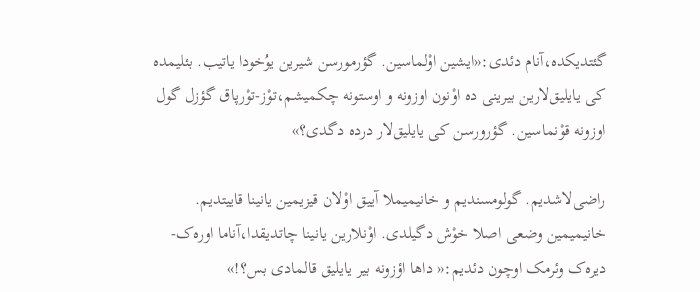گئتدیکده،آنام دئدی:«ایشین اوْلماسین. گؤرمورسن شیرین یوُخودا یاتیب. بئلیمده کی یایلیق‌لارین بیرینی ده اوْنون اوزونه و اوستونه چکمیشم،توْز-توْرپاق گؤزل گول اوزونه قوْنماسین. گؤرورسن کی یایلیق‌لار درده دگدی؟»

راضی‌لاشدیم. گولومسندیم و خانیمیملا آییق اوْلان قیزیمین یانینا قاییتدیم. خانیمیمین وضعی اصلا خوْش دگیلدی. اوْنلارین یانینا چاتدیقدا،‌آناما اوره‌ک- دیر‌ه‌ک وئرمک اوچون دئدیم:« داها اؤزونه بیر یایلیق قالمادی بس؟!»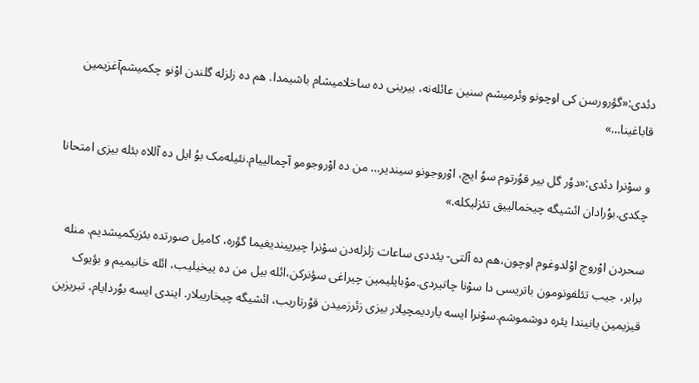دئدی:«گؤرورسن کی اوچونو وئرمیشم سنین عائله‌نه، بیرینی ده ساخلامیشام باشیمدا. هم ده زلزله گلندن اوْنو چکمیشم‌آغزیمین قاباغینا…»

و سوْنرا دئدی:«دوُر گل بیر قوُرتوم سوُ ایچ، اوْروجونو سیندیر… من ده اوْروجومو آچمالییام.نئیله‌مک بوُ ایل ده آللاه بئله بیزی امتحانا چکدی.بوُرادان ائشیگه چیخمالییق تئزلیکله.»

سحردن اوْروج اوْلدوغوم اوچون،هم ده آلتی- یئددی ساعات زلزله‌دن سوْنرا چیرپیندیغیما گؤره، کامیل صورتده بئزیکمیشدیم. منله برابر، جیب تئلفونومون باتریسی دا سوْنا چاتیردی.موْبایلیمین چیراغی سؤنرکن،ائله بیل من ده ییخیلیب، ائله خانیمیم و بؤیوک قیزیمین یانیندا یئره دوشموشم.سوْنرا ایسه یاردیمچیلار بیزی زئرزمیدن قوُرتاریب، ائشیگه چیخاریبلار. ایندی ایسه بوُردایام، تبریزین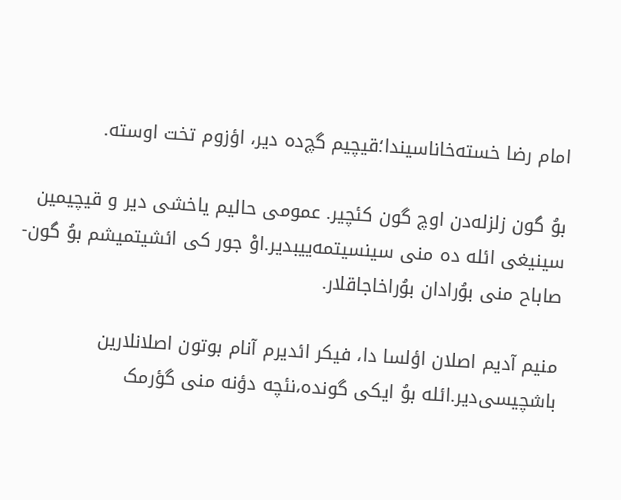امام رضا خسته‌خاناسیندا؛قیچیم گچ‌ده دیر، اؤزوم تخت اوسته.

بوُ گون زلزله‌دن اوچ گون کئچیر. عمومی حالیم یاخشی دیر و قیچیمین سینیغی ائله ده منی سینسیتمه‌ییبدیر.اوْ جور کی ائشیتمیشم بوُ گون- صاباح منی بوُرادان بوُراخاجاقلار.

منیم آدیم اصلان اؤلسا دا، فیکر ائدیرم آنام بوتون اصلانلارین باشچیسی‌دیر.ائله بوُ ایکی گونده،نئچه دؤنه منی گؤرمک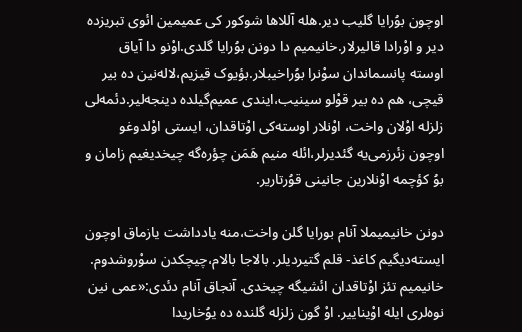اوچون بوُرایا گلیب دیر.هله آللاها شوکور کی عمیمین ائوی تبریزده دیر و اوْرادا قالیرلار.خانیمیم دا دونن بوُرایا گلدی.اوْنو دا آیاق اوسته پانسماندان سوْنرا بوُراخیبلار.بؤیوک قیزیم،لاله‌نین ده بیر قیچی، هم ده بیر قوْلو سینیب،ایندی عمیم‌گیلده دینجه‌لیر.دئمه‌لی زلزله اوْلان واخت، اوْنلار اوسته‌کی اوْتاقدان، ایستی اوْلدوغو اوچون زئرزمی‌یه گئدیرلر،ائله منیم هَمَن چؤره‌گه چیخدیغیم زامان و بوُ کؤچمه اوْنلارین جانینی قوُرتاریر.

دونن خانیمیملا آنام بورایا گلن واخت،منه یادداشت یازماق اوچون ایسته‌دیگیم کاغذ- قلم گتیردیلر. بالاجا بالام،چیچکدن سوْروشدوم. خانیمیم تئز اوْتاقدان ائشیگه چیخدی. آنجاق آنام دئدی:«عمی نین نوه‌لری ایله اوْیناییر. اوْ گون زلزله گلنده ده یوُخاریدا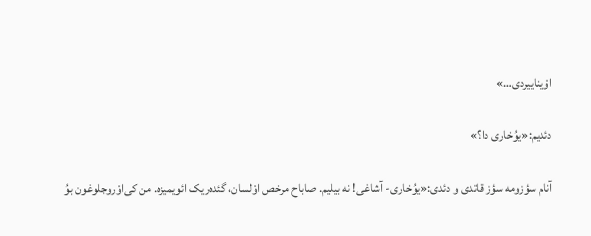اوْیناییردی…»

دئدیم:«یوُخاری دا؟»

آنام سؤزومه سؤز قاتدی و دئدی:«یوُخاری- آشاغی! نه بیلیم. صاباح مرخص اوْلسان، گئده‌‌ریک ائویمیزه. من کی‌اوْروجلوغون بوُ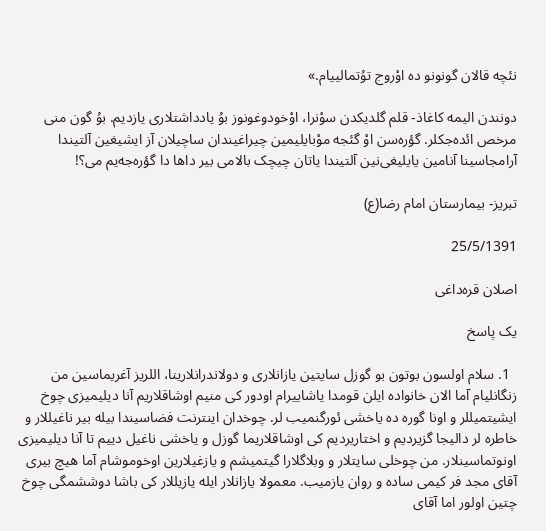نئچه قالان گونونو ده اوْروج توُتمالییام.»

دونندن الیمه کاغاذ- قلم گلدیکدن سوْنرا، اوْخودوغونوز بوُ یادداشتلاری یازدیم. بوُ گون منی مرخص ائده‌جکلر. گؤره‌سن اوْ گئجه موْبایلیمین چیراغیندان ساچیلان آز ایشیغین آلتیندا آرامجاسینا آنامین یایلیغی‌نین آلتیندا یاتان چیچک بالامی بیر داها دا گؤره‌جه‌یم می؟!

تبریز- بیمارستان امام‌ رضا(ع)

25/5/1391

اصلان قره‌داغی

یک پاسخ

  1. سلام اولسون بوتون بو گوزل سایتین یازانلاری و دولاندرانلارینا، اللریز آغریماسین من زنگانلیام آما الان خانواده ایلن قومدا یاشاییرام اودور کی منیم اوشاقلاریم آنا دیلیمیزی چوخ ایشیتمیللر و اونا گوره ده یاخشی ئورگنمیب لر. چوخدان اینترنت فضاسیندا بیله بیر ناغیللار و خاطره لر دالیجا گزیردیم و اختاریردیم کی اوشاقلاریما گوزل و یاخشی ناغیل دییم تا آنا دیلیمیزی اونوتماسینلار. من چوخلی سایتلار و وبلاگلارا گیتمیشم و یازغیلارین اوخوموشام آما هیچ بیری آقای مجد فر کیمی ساده و روان یازمیب. معمولا یازانلار ایله یازیللار کی باشا دوششمگی چوخ چتین اولور اما آقای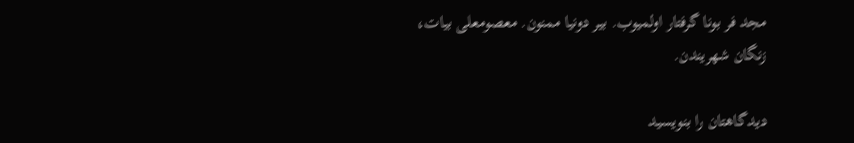مجد فر بونا گرفتار اولمیوب. بیر دونیا ممنون. معصومعلی بیات، زنگان شهریندن.

دیدگاهتان را بنویسید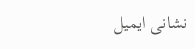نشانی ایمیل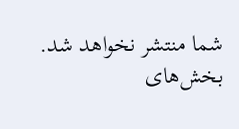شما منتشر نخواهد شد. بخش‌های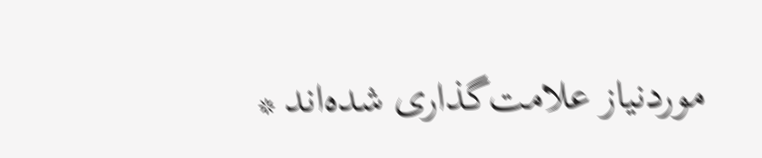موردنیاز علامت‌گذاری شده‌اند *